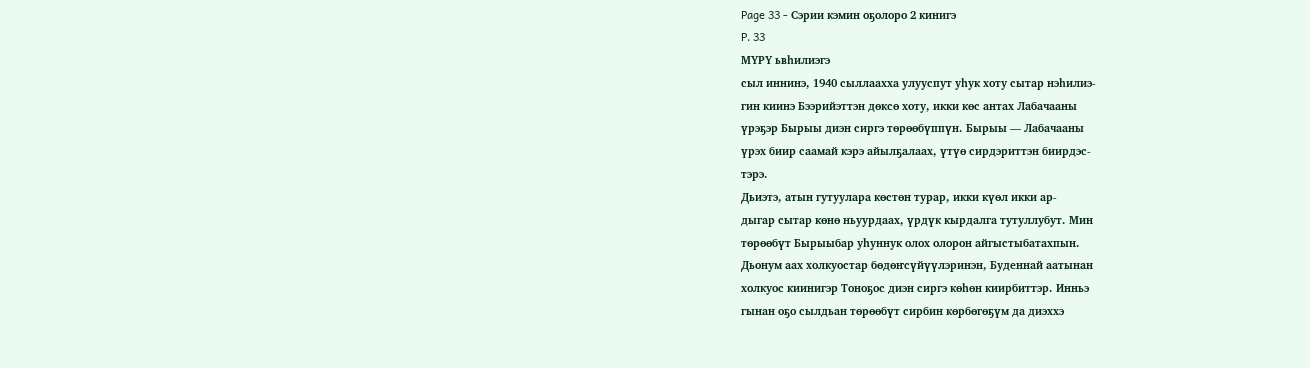Page 33 - Сэрии кэмин оҕолоро 2 кинигэ
P. 33
МҮРҮ ьвһилиэгэ
сыл иннинэ, 1940 сыллаахха улууспут уһук хоту сытар нэһилиэ-
гин киинэ Бээрийэттэн дөксө хоту, икки көс антах Лабачааны
үрэҕэр Бырыы диэн сиргэ төрөөбүппүн. Бырыы — Лабачааны
үрэх биир саамай кэрэ айылҕалаах, үтүө сирдэриттэн биирдэс-
тэрэ.
Дьиэтэ, атын гутуулара көстөн турар, икки күөл икки ар-
дыгар сытар көнө ньуурдаах, үрдүк кырдалга тутуллубут. Мин
төрөөбүт Бырыыбар уһуннук олох олорон айгыстыбатахпын.
Дьонум аах холкуостар бөдөҥсүйүүлэринэн, Буденнай аатынан
холкуос киинигэр Тоноҕос диэн сиргэ көһөн киирбиттэр. Инньэ
гынан оҕо сылдьан төрөөбүт сирбин көрбөгөҕүм да диэххэ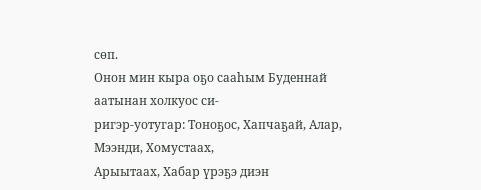сөп.
Онон мин кыра оҕо сааһым Буденнай аатынан холкуос си-
ригэр-уотугар: Тоноҕос, Хапчаҕай, Алар, Мээнди, Хомустаах,
Арыытаах, Хабар үрэҕэ диэн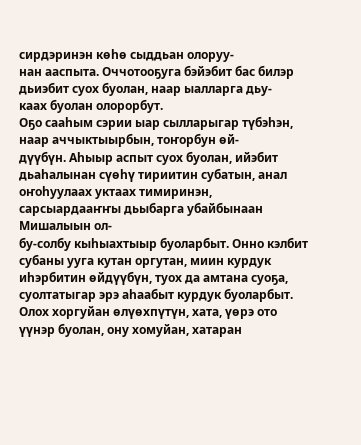сирдэринэн көһө сыддьан олоруу-
нан ааспыта. Оччотооҕуга бэйэбит бас билэр дьиэбит суох буолан, наар ыалларга дьу-
каах буолан олорорбут.
Оҕо сааһым сэрии ыар сылларыгар түбэһэн, наар аччыктыырбын, тоҥорбун өй-
дүүбүн. Аһыыр аспыт суох буолан, ийэбит дьаһалынан сүөһү тириитин субатын, анал
оҥоһуулаах уктаах тимиринэн, сарсыардааҥҥы дьыбарга убайбынаан Мишалыын ол-
бу-солбу кыһыахтыыр буоларбыт. Онно кэлбит субаны ууга кутан оргутан, миин курдук
иһэрбитин өйдүүбүн, туох да амтана суоҕа, суолтатыгар эрэ аһаабыт курдук буоларбыт.
Олох хоргуйан өлүөхпүтүн, хата, үөрэ ото үүнэр буолан, ону хомуйан, хатаран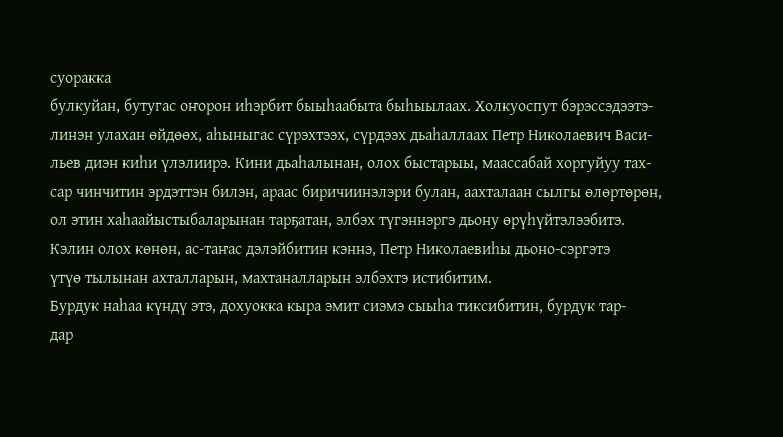суоракка
булкуйан, бутугас оҥорон иһэрбит быыһаабыта быһыылаах. Холкуоспут бэрэссэдээтэ-
линэн улахан өйдөөх, аһыныгас сүрэхтээх, сүрдээх дьаһаллаах Петр Николаевич Васи-
льев диэн киһи үлэлиирэ. Кини дьаһалынан, олох быстарыы, маассабай хоргуйуу тах-
сар чинчитин эрдэттэн билэн, араас биричиинэлэри булан, аахталаан сылгы өлөртөрөн,
ол этин хаһаайыстыбаларынан тарҕатан, элбэх түгэннэргэ дьону өрүһүйтэлээбитэ.
Кэлин олох көнөн, ас-таҥас дэлэйбитин кэннэ, Петр Николаевиһы дьоно-сэргэтэ
үтүө тылынан ахталларын, махтаналларын элбэхтэ истибитим.
Бурдук наһаа күндү этэ, дохуокка кыра эмит сиэмэ сыыһа тиксибитин, бурдук тар-
дар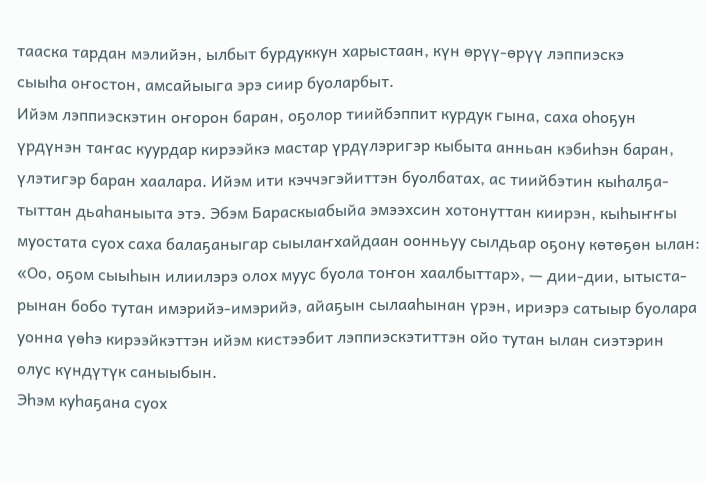тааска тардан мэлийэн, ылбыт бурдуккун харыстаан, күн өрүү-өрүү лэппиэскэ
сыыһа оҥостон, амсайыыга эрэ сиир буоларбыт.
Ийэм лэппиэскэтин оҥорон баран, оҕолор тиийбэппит курдук гына, саха оһоҕун
үрдүнэн таҥас куурдар кирээйкэ мастар үрдүлэригэр кыбыта анньан кэбиһэн баран,
үлэтигэр баран хаалара. Ийэм ити кэччэгэйиттэн буолбатах, ас тиийбэтин кыһалҕа-
тыттан дьаһаныыта этэ. Эбэм Бараскыабыйа эмээхсин хотонуттан киирэн, кыһыҥҥы
муостата суох саха балаҕаныгар сыылаҥхайдаан оонньуу сылдьар оҕону көтөҕөн ылан:
«Оо, оҕом сыыһын илиилэрэ олох муус буола тоҥон хаалбыттар», — дии-дии, ытыста-
рынан бобо тутан имэрийэ-имэрийэ, айаҕын сылааһынан үрэн, ириэрэ сатыыр буолара
уонна үөһэ кирээйкэттэн ийэм кистээбит лэппиэскэтиттэн ойо тутан ылан сиэтэрин
олус күндүтүк саныыбын.
Эһэм куһаҕана суох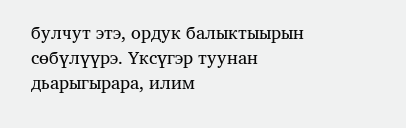булчут этэ, ордук балыктыырын сөбүлүүрэ. Үксүгэр туунан
дьарыгырара, илим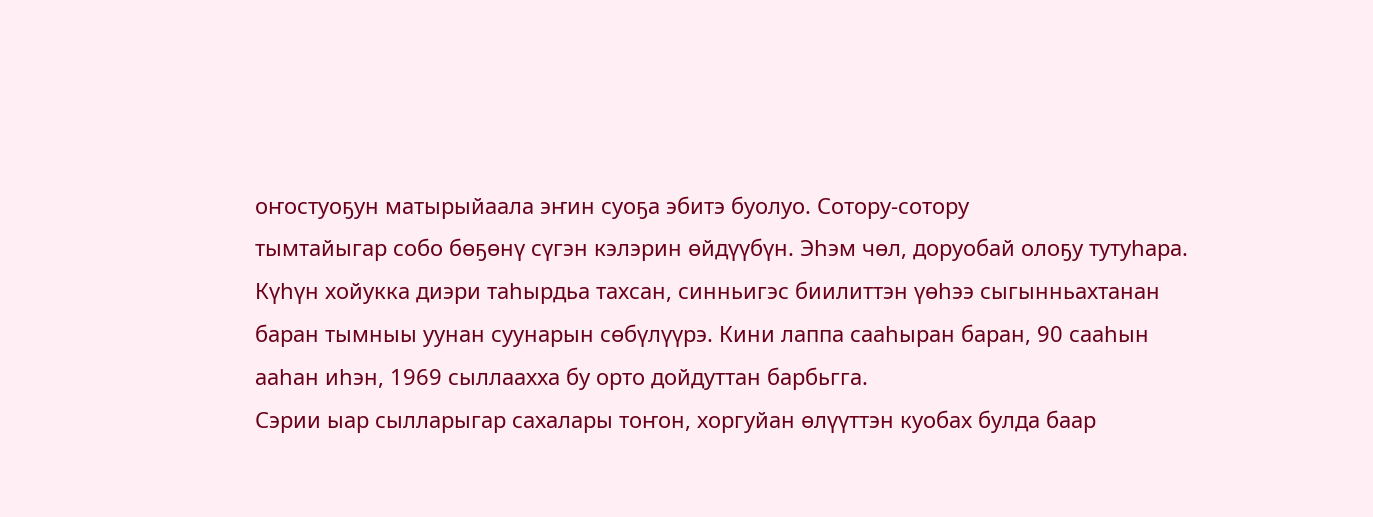оҥостуоҕун матырыйаала эҥин суоҕа эбитэ буолуо. Сотору-сотору
тымтайыгар собо бөҕөнү сүгэн кэлэрин өйдүүбүн. Эһэм чөл, доруобай олоҕу тутуһара.
Күһүн хойукка диэри таһырдьа тахсан, синньигэс биилиттэн үөһээ сыгынньахтанан
баран тымныы уунан суунарын сөбүлүүрэ. Кини лаппа сааһыран баран, 90 сааһын
ааһан иһэн, 1969 сыллаахха бу орто дойдуттан барбьгга.
Сэрии ыар сылларыгар сахалары тоҥон, хоргуйан өлүүттэн куобах булда баар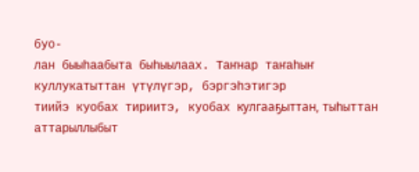буо-
лан быыһаабыта быһыылаах. Таҥнар таҥаһыҥ куллукатыттан үтүлүгэр, бэргэһэтигэр
тиийэ куобах тириитэ, куобах кулгааҕыттан, тыһыттан аттарыллыбыт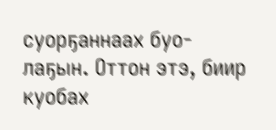суорҕаннаах буо-
лаҕын. Оттон этэ, биир куобах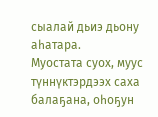сыалай дьиэ дьону аһатара.
Муостата суох, муус түннүктэрдээх саха балаҕана, оһоҕун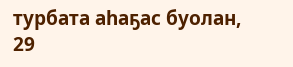турбата аһаҕас буолан,
29